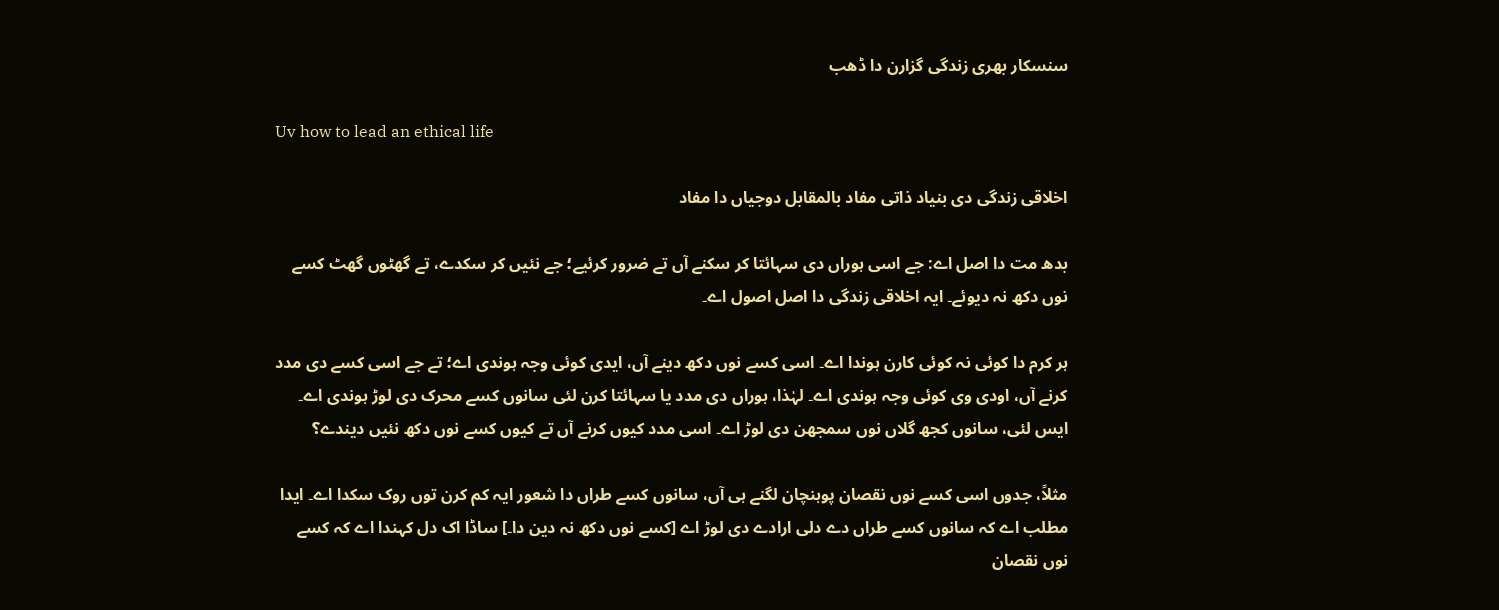سنسکار بھری زندگی گزارن دا ڈھب

Uv how to lead an ethical life

اخلاقی زندگی دی بنیاد ذاتی مفاد بالمقابل دوجیاں دا مفاد

بدھ مت دا اصل اے: جے اسی ہوراں دی سہائتا کر سکنے آں تے ضرور کرئیے؛ جے نئیں کر سکدے، تے گھٹوں گھٹ کسے نوں دکھ نہ دیوئے۔ ایہ اخلاقی زندگی دا اصل اصول اے۔

ہر کرم دا کوئی نہ کوئی کارن ہوندا اے۔ اسی کسے نوں دکھ دینے آں، ایدی کوئی وجہ ہوندی اے؛ تے جے اسی کسے دی مدد کرنے آں، اودی وی کوئی وجہ ہوندی اے۔ لہٰذا، ہوراں دی مدد یا سہائتا کرن لئی سانوں کسے محرک دی لوڑ ہوندی اے۔ ایس لئی، سانوں کجھ گلاں نوں سمجھن دی لوڑ اے۔ اسی مدد کیوں کرنے آں تے کیوں کسے نوں دکھ نئیں دیندے؟

مثلاً، جدوں اسی کسے نوں نقصان پوہنچان لگنے ہی آں، سانوں کسے طراں دا شعور ایہ کم کرن توں روک سکدا اے۔ ایدا مطلب اے کہ سانوں کسے طراں دے دلی ارادے دی لوڑ اے [کسے نوں دکھ نہ دین دا۔] ساڈا اک دل کہندا اے کہ کسے نوں نقصان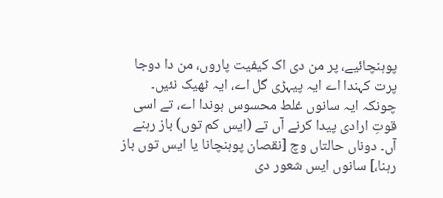پوہنچائیے، پر من دی اک کیفیت پاروں، من دا دوجا پرت کہندا اے ایہ پیہڑی گل اے، ایہ ٹھیک نئیں۔ چونکہ ایہ سانوں غلط محسوس ہوندا اے، تے اسی قوتِ ارادی پیدا کرنے آں تے (ایس کم توں) باز رہنے آں۔ دوناں حالتاں وچ [نقصان پوہنچانا یا ایس توں باز رہنا،] سانوں ایس شعور دی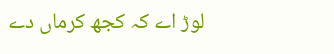لوڑ اے کہ کجھ کرماں دے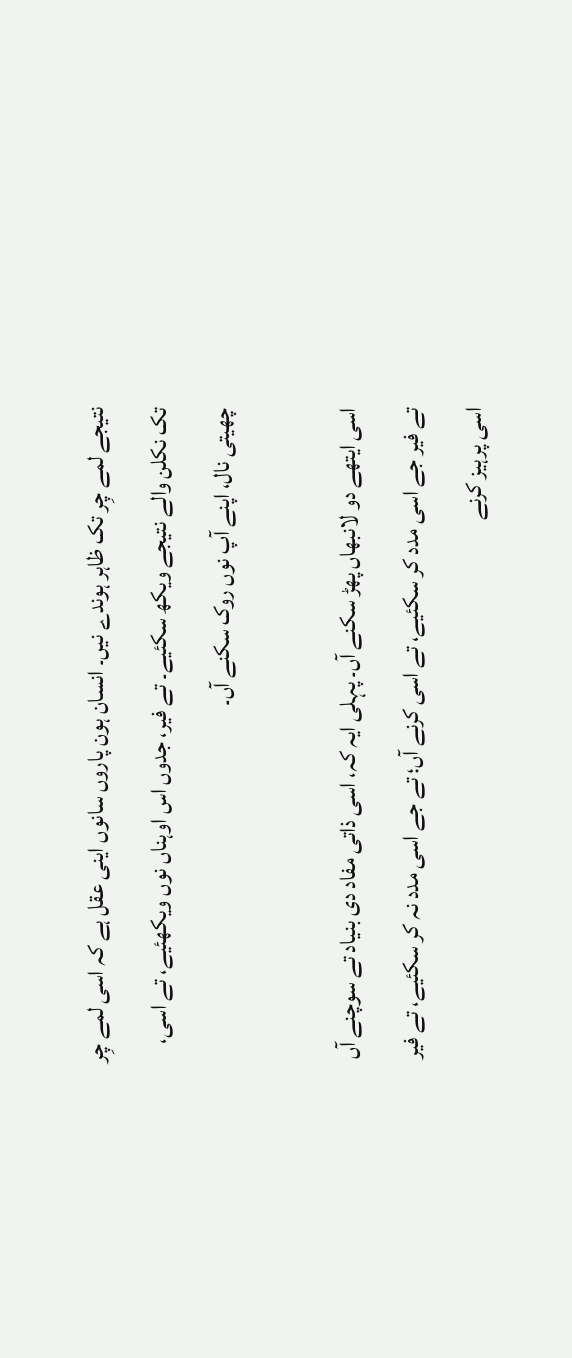نتیجے لمے چِر تک ظاہر ہوندے نیں۔ انسان ہون پاروں سانوں اینی عقل ہے کہ اسی لمے چِر تک نکلن والے نتیجے ویکھ سکئیے۔ تے فیر، جدوں اس اوہناں نوں ویکھئیے، تے اسی، چھیتی نال، اپنے آپ نوں روک سکنے آں۔

اسی ایتھے دو لانبھاں پھڑ سکنے آں۔ پہلی ایہ کہ، اسی ذاتی مفاد دی بنیاد تے سوچنے آں تے فیر جے اسی مدد کر سکئیے، تے اسی کرنے آں؛ تے جے اسی مدد نہ کر سکئیے، تے فیر اسی پرہیز کرنے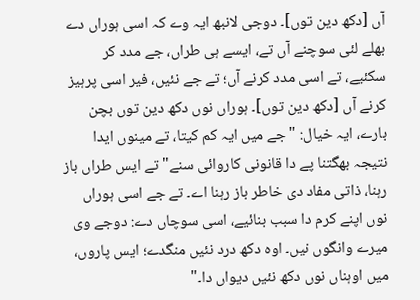آں [دکھ دین توں]۔ دوجی لانبھ ایہ وے کہ اسی ہوراں دے بھلے لئی سوچنے آں تے، ایسے ہی طراں، جے مدد کر سکئیے، تے اسی مدد کرنے آں؛ تے جے نئیں، فیر اسی پرہیز کرنے آں [دکھ دین توں]۔ ہوراں نوں دکھ دین توں بچن بارے، ایہ خیال: "جے میں ایہ کم کیتا، تے مینوں ایدا نتیجہ بھگتنا پے دا قانونی کاروائی سنے" تے ایس طراں باز رہنا، ذاتی مفاد دی خاطر باز رہنا اے۔ تے جے اسی ہوراں نوں اپنے کرم دا سبب بنائیے، اسی سوچاں دے: دوجے وی میرے وانگوں نیں۔ اوہ دکھ درد نئیں منگدے؛ ایس پاروں، میں اوہناں نوں دکھ نئیں دیواں دا۔"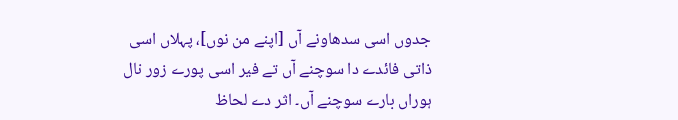جدوں اسی سدھاونے آں [اپنے من نوں]، پہلاں اسی ذاتی فائدے دا سوچنے آں تے فیر اسی پورے زور نال ہوراں بارے سوچنے آں۔ اثر دے لحاظ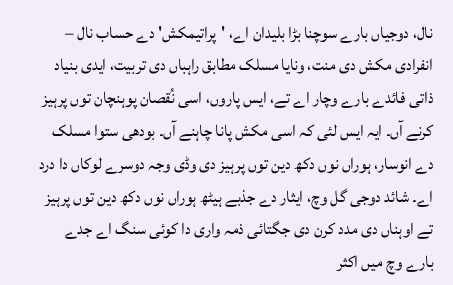نال، دوجیاں بارے سوچنا بڑا بلیدان اے، 'پراتیمکش' دے حساب نال – انفرادی مکش دی منت، ونایا مسلک مطابق راہباں دی تربیت، ایدی بنیاد ذاتی فائدے بارے وچار اے تے، ایس پاروں، اسی نُقصان پوہنچان توں پرہیز کرنے آں۔ ایہ ایس لئی کہ اسی مکش پانا چاہنے آں۔ بودھی ستوا مسلک دے انوسار، ہوراں نوں دکھ دین توں پرہیز دی وڈی وجہ دوسرے لوکاں دا درد اے۔ شائد دوجی گل وچ، ایثار دے جذبے ہیٹھ ہوراں نوں دکھ دین توں پرہیز تے اوہناں دی مدد کرن دی جگتائی ذمہ واری دا کوئی سنگ اے جدے بارے وچ میں اکثر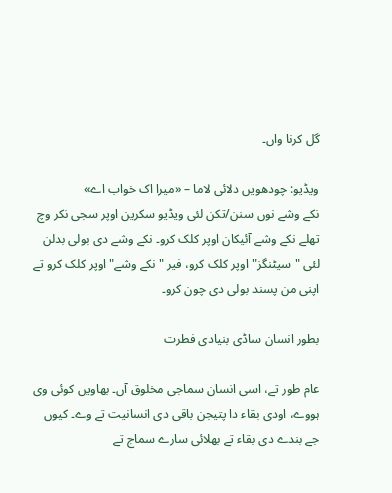گل کرنا واں۔

ویڈیو: چودھویں دلائی لاما – «میرا اک خواب اے»
نکے وشے نوں سنن/تکن لئی ویڈیو سکرین اوپر سجی نکر وچ تھلے نکے وشے آئیکان اوپر کلک کرو۔ نکے وشے دی بولی بدلن لئی "سیٹنگز" اوپر کلک کرو، فیر "نکے وشے" اوپر کلک کرو تے اپنی من پسند بولی دی چون کرو۔

بطور انسان ساڈی بنیادی فطرت

عام طور تے، اسی انسان سماجی مخلوق آں۔ بھاویں کوئی وی ہووے، اودی بقاء دا پتیجن باقی دی انسانیت تے وے۔ کیوں جے بندے دی بقاء تے بھلائی سارے سماج تے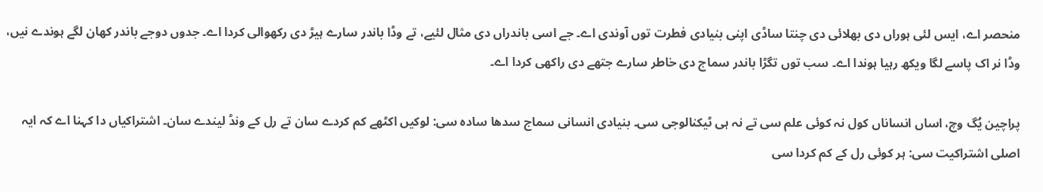منحصر اے، ایس لئی ہوراں دی بھلائی دی چنتا ساڈی اپنی بنیادی فطرت توں آوندی اے۔ جے اسی باندراں دی مثال لئیے، تے وڈا باندر سارے ہیڑ دی رکھوالی کردا اے۔ جدوں دوجے باندر کھان لگے ہوندے نیں، وڈا نر اک پاسے لگا ویکھ رہیا ہوندا اے۔ سب توں تگڑا باندر سماج دی خاطر سارے جتھے دی راکھی کردا اے۔

پراچین یُگ وچ، اساں انساناں کول نہ کوئی علم سی تے نہ ہی ٹیکنالوجی سی۔ بنیادی انسانی سماج سدھا سادہ سی: لوکیں اکٹھے کم کردے سان تے رل کے ونڈ لیندے سان۔ اشتراکیاں دا کہنا اے کہ ایہ اصلی اشتراکیت سی: ہر کوئی رل کے کم کردا سی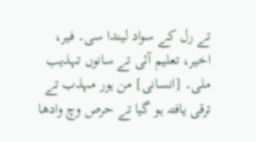تے رل کے سواد لیندا سی۔ فیر، اخیر، تعلیم آئی تے سانوں تہذیب ملی۔ [انسانی] من ہور مہذب تے ترقی یافتہ ہو گیا تے حرص وچ وادھا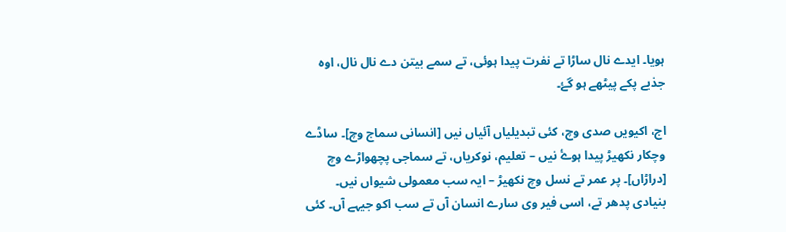ہویا۔ ایدے نال ساڑا تے نفرت پیدا ہوئی، تے سمے بیتن دے نال نال، اوہ جذبے پکے پیٹھے ہو گۓ۔

اج، اکیویں صدی وچ، کئی تبدیلیاں آئیاں نیں [انسانی سماج وچ]۔ ساڈے وچکار نکھیڑ پیدا ہوۓ نیں – تعلیم، نوکریاں، تے سماجی پچھواڑے وچ [دراڑاں]۔ پر عمر تے نسل وچ نکھیڑ – ایہ سب معمولی شیواں نیں۔ بنیادی پدھر تے، اسی فیر وی سارے انسان آں تے سب اکو جیہے آں۔ کئی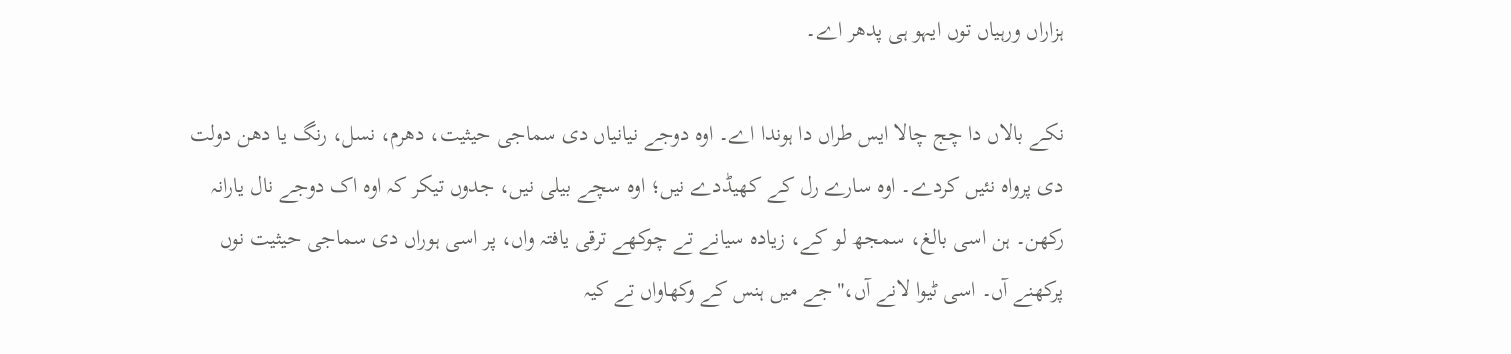ہزاراں ورہیاں توں ایہو ہی پدھر اے۔

نکے بالاں دا چج چالا ایس طراں دا ہوندا اے۔ اوہ دوجے نیانیاں دی سماجی حیثیت، دھرم، نسل، رنگ یا دھن دولت دی پرواہ نئیں کردے۔ اوہ سارے رل کے کھیڈدے نیں؛ اوہ سچے بیلی نیں، جدوں تیکر کہ اوہ اک دوجے نال یارانہ رکھن۔ ہن اسی بالغ، سمجھ لو کے، زیادہ سیانے تے چوکھے ترقی یافتہ واں، پر اسی ہوراں دی سماجی حیثیت نوں پرکھنے آں۔ اسی ٹیوا لانے آں،"جے میں ہنس کے وکھاواں تے کیہ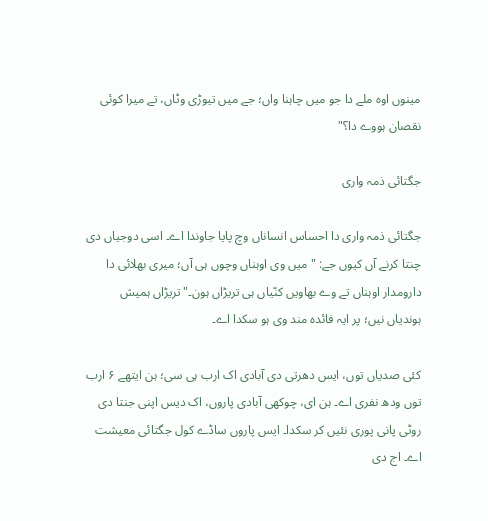مینوں اوہ ملے دا جو میں چاہنا واں؛ جے میں تیوڑی وٹاں، تے میرا کوئی نقصان ہووے دا؟"

جگتائی ذمہ واری

جگتائی ذمہ واری دا احساس انساناں وچ پایا جاوندا اے۔ اسی دوجیاں دی چنتا کرنے آں کیوں جے: "میں وی اوہناں وچوں ہی آں؛ میری بھلائی دا دارومدار اوہناں تے وے بھاویں کنّیاں ہی تریڑاں ہون۔" تریڑاں ہمیش ہوندیاں نیں؛ پر ایہ فائدہ مند وی ہو سکدا اے۔

کئی صدیاں توں، ایس دھرتی دی آبادی اک ارب ہی سی؛ ہن ایتھے ۶ ارب توں ودھ نفری اے۔ ہن ای، چوکھی آبادی پاروں، اک دیس اپنی جنتا دی روٹی پانی پوری نئیں کر سکدا۔ ایس پاروں ساڈے کول جگتائی معیشت اے۔ اج دی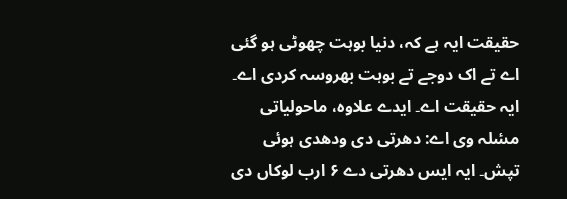حقیقت ایہ ہے کہ، دنیا بوہت چھوٹی ہو گئی اے تے اک دوجے تے بوہت بھروسہ کردی اے۔ ایہ حقیقت اے۔ ایدے علاوہ، ماحولیاتی مسٔلہ وی اے: دھرتی دی ودھدی ہوئی تپش۔ ایہ ایس دھرتی دے ۶ ارب لوکاں دی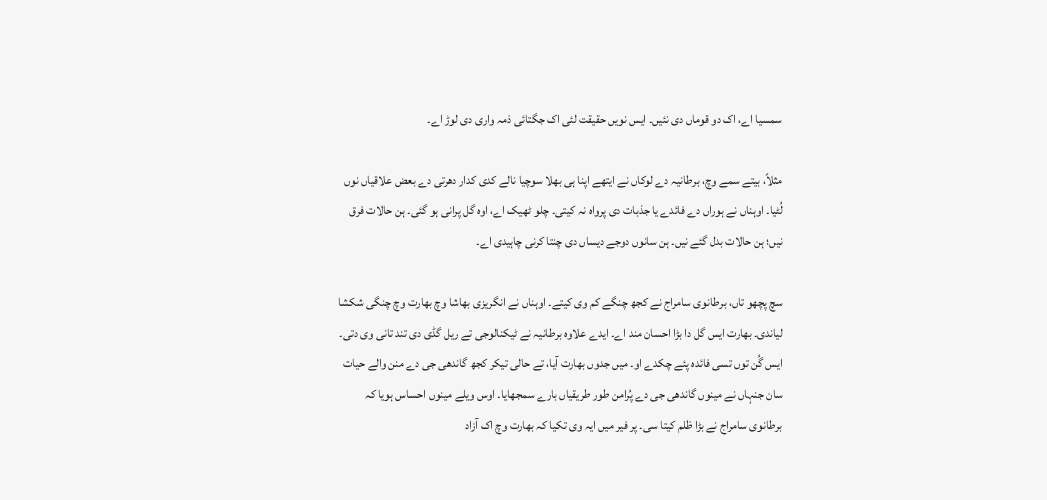سمسیا اے، اک دو قوماں دی نئیں۔ ایس نویں حقیقت لئی اک جگتائی ذمہ واری دی لوڑ اے۔

مثلاً، بیتے سمے وچ، برطانیہ دے لوکاں نے ایتھے اپنا ہی بھلا سوچیا نالے کدی کدار دھرتی دے بعض علاقیاں نوں لُٹیا۔ اوہناں نے ہوراں دے فائدے یا جذبات دی پرواہ نہ کیتی۔ چلو ٹھیک اے، اوہ گل پرانی ہو گئی۔ ہن حالات فرق نیں؛ ہن حالات بدل گئے نیں۔ ہن سانوں دوجے دیساں دی چنتا کرنی چاہیدی اے۔

سچ پچھو تاں، برطانوی سامراج نے کجھ چنگے کم وی کیتے۔ اوہناں نے انگریزی بھاشا وچ بھارت وچ چنگی شکشا لیاندی۔ بھارت ایس گل دا بڑا احسان مند اے۔ ایدے علاوہ برطانیہ نے ٹیکنالوجی تے ریل گڈی دی تند تانی وی دتی۔ ایس گُن توں تسی فائدہ پئے چکدے او۔ میں جدوں بھارت آیا، تے حالی تیکر کجھ گاندھی جی دے منن والے حیات سان جنہاں نے مینوں گاندھی جی دے پُرامن طور طریقیاں بارے سمجھایا۔ اوس ویلے مینوں احساس ہویا کہ برطانوی سامراج نے بڑا ظلم کیتا سی۔ پر فیر میں ایہ وی تکیا کہ بھارت وچ اک آزاد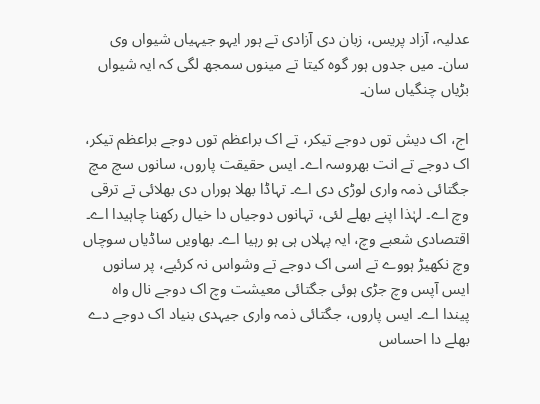عدلیہ، آزاد پریس، زبان دی آزادی تے ہور ایہو جیہیاں شیواں وی سان۔ میں جدوں ہور گوہ کیتا تے مینوں سمجھ لگی کہ ایہ شیواں بڑیاں چنگیاں سان۔

اج، اک دیش توں دوجے تیکر، تے اک براعظم توں دوجے براعظم تیکر، اک دوجے تے انت بھروسہ اے۔ ایس حقیقت پاروں، سانوں سچ مچ جگتائی ذمہ واری لوڑی دی اے۔ تہاڈا بھلا ہوراں دی بھلائی تے ترقی وچ اے۔ لہٰذا اپنے بھلے لئی، تہانوں دوجیاں دا خیال رکھنا چاہیدا اے۔ اقتصادی شعبے وچ، ایہ پہلاں ہی ہو رہیا اے۔ بھاویں ساڈیاں سوچاں وچ نکھیڑ ہووے تے اسی اک دوجے تے وشواس نہ کرئیے، پر سانوں ایس آپس وچ جڑی ہوئی جگتائی معیشت وچ اک دوجے نال واہ پیندا اے۔ ایس پاروں، جگتائی ذمہ واری جیہدی بنیاد اک دوجے دے بھلے دا احساس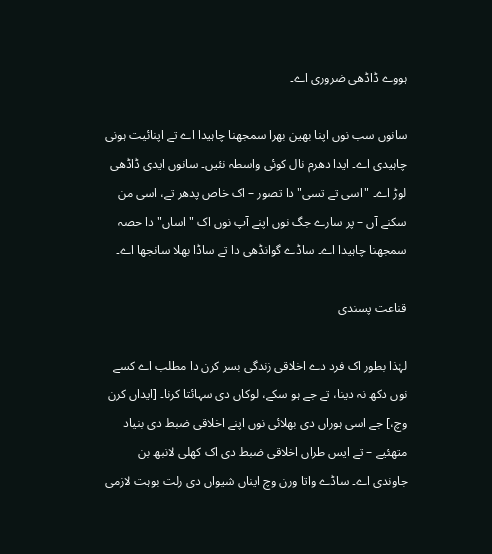ہووے ڈاڈھی ضروری اے۔

سانوں سب نوں اپنا بھین بھرا سمجھنا چاہیدا اے تے اپنائیت ہونی چاہیدی اے۔ ایدا دھرم نال کوئی واسطہ نئیں۔ سانوں ایدی ڈاڈھی لوڑ اے۔ "اسی تے تسی" دا تصور – اک خاص پدھر تے، اسی من سکنے آں – پر سارے جگ نوں اپنے آپ نوں اک "اساں" دا حصہ سمجھنا چاہیدا اے۔ ساڈے گوانڈھی دا تے ساڈا بھلا سانجھا اے۔

قناعت پسندی

لہٰذا بطور اک فرد دے اخلاقی زندگی بسر کرن دا مطلب اے کسے نوں دکھ نہ دینا، تے جے ہو سکے، لوکاں دی سہائتا کرنا۔ [ایداں کرن وچ،] جے اسی ہوراں دی بھلائی نوں اپنے اخلاقی ضبط دی بنیاد متھئیے – تے ایس طراں اخلاقی ضبط دی اک کھلی لانبھ بن جاوندی اے۔ ساڈے واتا ورن وچ ایناں شیواں دی رلت بوہت لازمی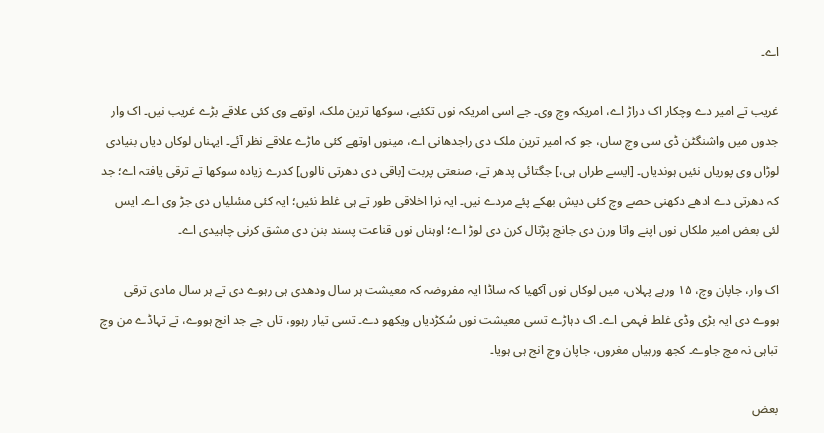اے۔

غریب تے امیر دے وچکار اک دراڑ اے، امریکہ وچ وی۔ جے اسی امریکہ نوں تکئیے، سوکھا ترین ملک، اوتھے وی کئی علاقے بڑے غریب نیں۔ اک وار جدوں میں واشنگٹن ڈی سی وچ ساں، جو کہ امیر ترین ملک دی راجدھانی اے، مینوں اوتھے کئی ماڑے علاقے نظر آئے۔ ایہناں لوکاں دیاں بنیادی لوڑاں وی پوریاں نئیں ہوندیاں۔ [ایسے طراں ہی،] جگتائی پدھر تے، صنعتی پربت [باقی دی دھرتی نالوں] کدرے زیادہ سوکھا تے ترقی یافتہ اے؛ جد کہ دھرتی دے ادھے دکھنی حصے وچ کئی دیش بھکے پئے مردے نیں۔ ایہ نرا اخلاقی طور تے ہی غلط نئیں؛ ایہ کئی مسٔلیاں دی جڑ وی اے۔ ایس لئی بعض امیر ملکاں نوں اپنے واتا ورن دی جانچ پڑتال کرن دی لوڑ اے؛ اوہناں نوں قناعت پسند بنن دی مشق کرنی چاہیدی اے۔

اک وار، جاپان وچ، ۱۵ ورہے پہلاں، میں لوکاں نوں آکھیا کہ ساڈا ایہ مفروضہ کہ معیشت ہر سال ودھدی ہی رہوے دی تے ہر سال مادی ترقی ہووے دی ایہ بڑی وڈی غلط فہمی اے۔ اک دہاڑے تسی معیشت نوں سُکڑدیاں ویکھو دے۔ تسی تیار رہوو، تاں جے جد انج ہووے، تے تہاڈے من وچ تباہی نہ مچ جاوے۔ کجھ ورہیاں مغروں، جاپان وچ انج ہی ہویا۔

بعض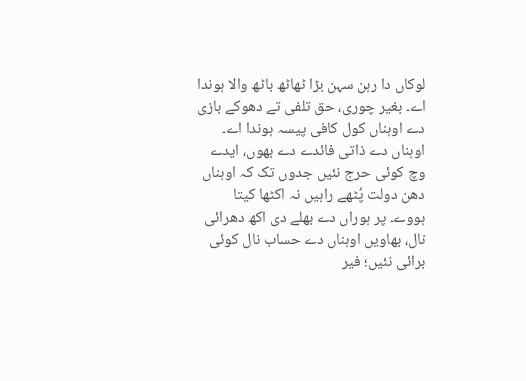لوکاں دا رہن سہن بڑا ٹھاٹھ باٹھ والا ہوندا اے۔ بغیر چوری، حق تلفی تے دھوکے بازی دے اوہناں کول کافی پیسہ ہوندا اے۔ اوہناں دے ذاتی فائدے دے بھوں، ایدے وچ کوئی حرج نئیں جدوں تک کہ اوہناں دھن دولت پُٹھے راہیں نہ اکٹھا کیتا ہووے۔ پر ہوراں دے بھلے دی اکھ دھرائی نال، بھاویں اوہناں دے حساب نال کوئی برائی نئیں؛ فیر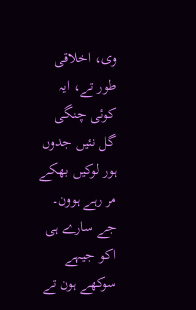وی، اخلاقی طور تے، ایہ کوئی چنگی گل نئیں جدوں ہور لوکیں بھکے مر رہے ہوون۔ جے سارے ہی اکو جیہے سوکھے ہون تے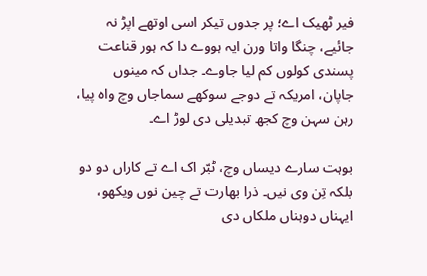فیر ٹھیک اے؛ پر جدوں تیکر اسی اوتھے اپڑ نہ جائیے، چنگا واتا ورن ایہ ہووے دا کہ ہور قناعت پسندی کولوں کم لیا جاوے۔ جداں کہ مینوں جاپان، امریکہ تے دوجے سوکھے سماجاں وچ واہ پیا، رہن سہن وچ کجھ تبدیلی دی لوڑ اے۔

بوہت سارے دیساں وچ، ٹبّر اک اے تے کاراں دو دو بلکہ تِن وی نیں۔ ذرا بھارت تے چین نوں ویکھو، ایہناں دوہناں ملکاں دی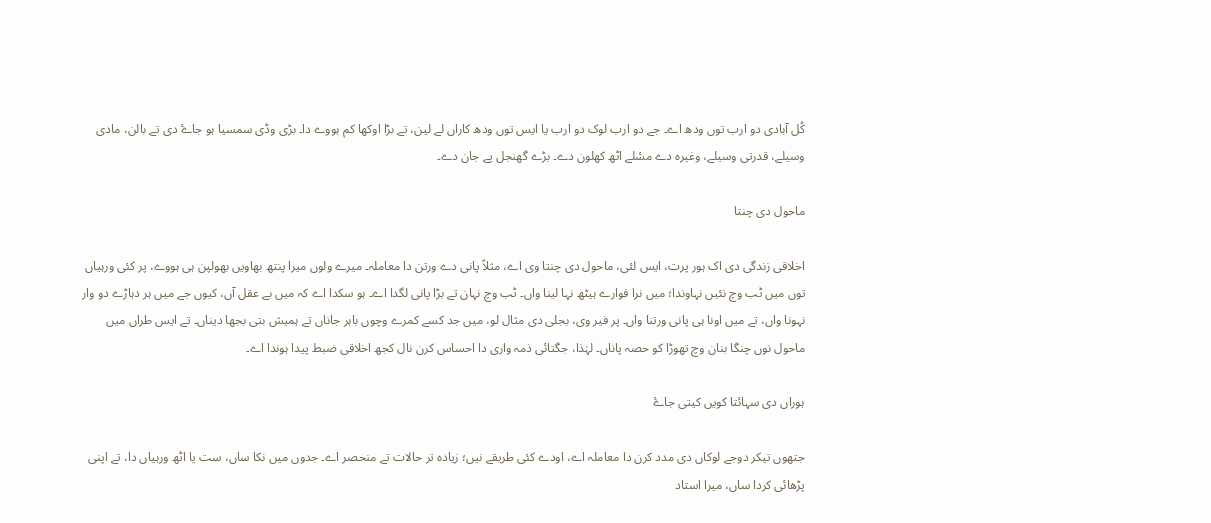کُل آبادی دو ارب توں ودھ اے۔ جے دو ارب لوک دو ارب یا ایس توں ودھ کاراں لے لین، تے بڑا اوکھا کم ہووے دا۔ بڑی وڈی سمسیا ہو جاۓ دی تے بالن، مادی وسیلے، قدرتی وسیلے، وغیرہ دے مسٔلے اٹھ کھلون دے۔ بڑے گھنجل پے جان دے۔

ماحول دی چنتا

اخلاقی زندگی دی اک ہور پرت، ایس لئی، ماحول دی چنتا وی اے، مثلاً پانی دے ورتن دا معاملہ۔ میرے ولوں میرا پنتھ بھاویں بھولپن ہی ہووے، پر کئی ورہیاں توں میں ٹب وچ نئیں نہاوندا؛ میں نرا فوارے ہیٹھ نہا لینا واں۔ ٹب وچ نہان تے بڑا پانی لگدا اے۔ ہو سکدا اے کہ میں بے عقل آں، کیوں جے میں ہر دہاڑے دو وار نہونا واں، تے میں اونا ہی پانی ورتنا واں۔ پر فیر وی، بجلی دی مثال لو، میں جد کسے کمرے وچوں باہر جاناں تے ہمیش بتی بجھا دیناں۔ تے ایس طراں میں ماحول نوں چنگا بنان وچ تھوڑا کو حصہ پاناں۔ لہٰذا، جگتائی ذمہ واری دا احساس کرن نال کجھ اخلاقی ضبط پیدا ہوندا اے۔

ہوراں دی سہائتا کویں کیتی جاۓ

جتھوں تیکر دوجے لوکاں دی مدد کرن دا معاملہ اے، اودے کئی طریقے نیں؛ زیادہ تر حالات تے منحصر اے۔ جدوں میں نکا ساں، ست یا اٹھ ورہیاں دا، تے اپنی پڑھائی کردا ساں، میرا استاد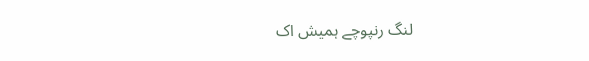لنگ رنپوچے ہمیش اک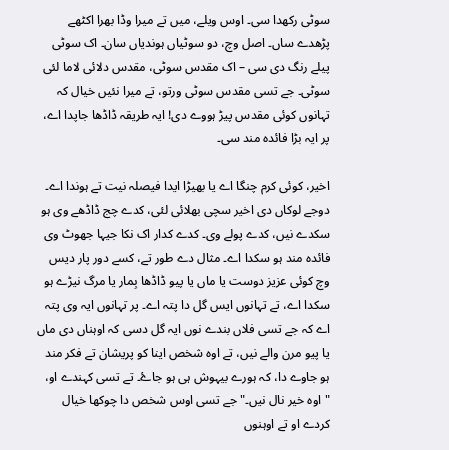سوٹی رکھدا سی۔ اوس ویلے، میں تے میرا وڈا بھرا اکٹھے پڑھدے ساں۔ اصل وچ، دو سوٹیاں ہوندیاں سان۔ اک سوٹی پیلے رنگ دی سی – اک مقدس سوٹی، مقدس دلائی لاما لئی سوٹی۔ جے تسی مقدس سوٹی ورتو، تے میرا نئیں خیال کہ تہانوں کوئی مقدس پیڑ ہووے دی! ایہ طریقہ ڈاڈھا جاپدا اے، پر ایہ بڑا فائدہ مند سی۔

اخیر، کوئی کرم چنگا اے یا بھیڑا ایدا فیصلہ نیت تے ہوندا اے۔ دوجے لوکاں دی اخیر سچی بھلائی لئی، کدے چج ڈاڈھے وی ہو سکدے نیں، کدے پولے وی۔ کدے کدار اک نکا جیہا جھوٹ وی فائدہ مند ہو سکدا اے۔ مثال دے طور تے، کسے دور پار دیس وچ کوئی عزیز دوست یا ماں یا پیو ڈاڈھا بِمار یا مرگ نیڑے ہو سکدا اے، تے تہانوں ایس گل دا پتہ اے۔ پر تہانوں ایہ وی پتہ اے کہ جے تسی فلاں بندے نوں ایہ گل دسی کہ اوہناں دی ماں یا پیو مرن والے نیں، تے اوہ شخص اینا کو پریشان تے فکر مند ہو جاوے دا، کہ ہورے بیہوش ہی ہو جاۓ۔ تے تسی کہندے او، "اوہ خیر نال نیں۔" جے تسی اوس شخص دا چوکھا خیال کردے او تے اوہنوں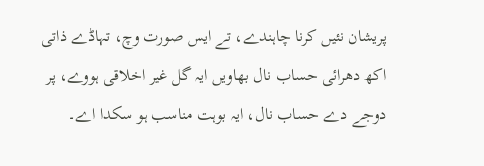پریشان نئیں کرنا چاہندے، تے ایس صورت وچ، تہاڈے ذاتی اکھ دھرائی حساب نال بھاویں ایہ گل غیر اخلاقی ہووے، پر دوجے دے حساب نال، ایہ بوہت مناسب ہو سکدا اے۔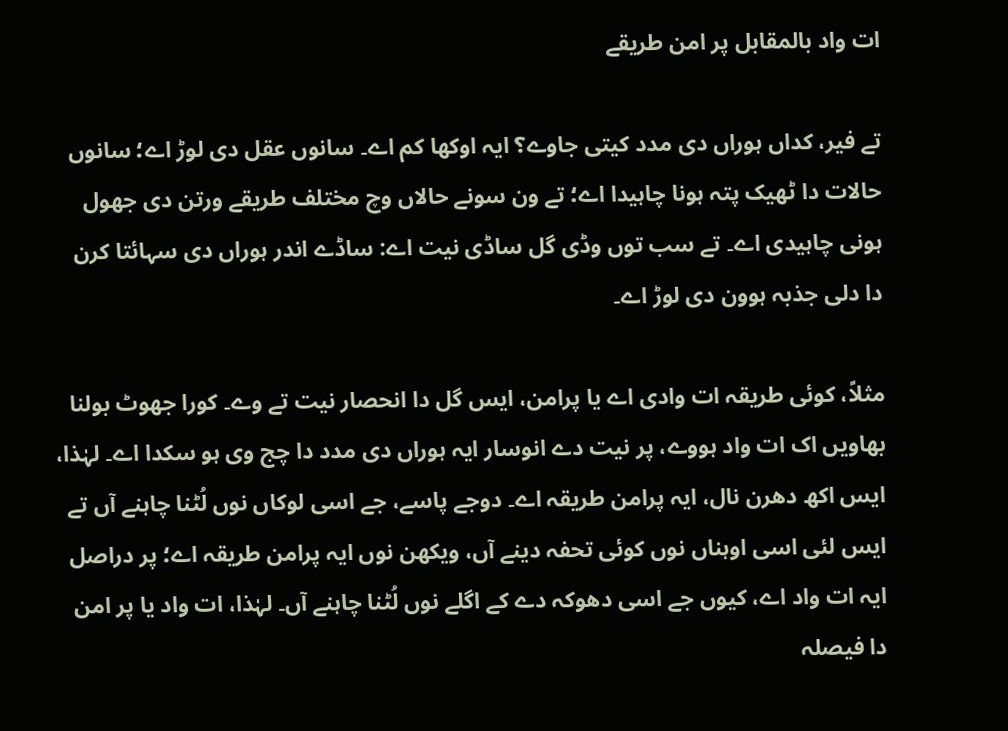ات واد بالمقابل پر امن طریقے

تے فیر، کداں ہوراں دی مدد کیتی جاوے؟ ایہ اوکھا کم اے۔ سانوں عقل دی لوڑ اے؛ سانوں حالات دا ٹھیک پتہ ہونا چاہیدا اے؛ تے ون سونے حالاں وچ مختلف طریقے ورتن دی جھول ہونی چاہیدی اے۔ تے سب توں وڈی گل ساڈی نیت اے: ساڈے اندر ہوراں دی سہائتا کرن دا دلی جذبہ ہوون دی لوڑ اے۔

مثلاً، کوئی طریقہ ات وادی اے یا پرامن، ایس گل دا انحصار نیت تے وے۔ کورا جھوٹ بولنا بھاویں اک ات واد ہووے، پر نیت دے انوسار ایہ ہوراں دی مدد دا چج وی ہو سکدا اے۔ لہٰذا، ایس اکھ دھرن نال، ایہ پرامن طریقہ اے۔ دوجے پاسے، جے اسی لوکاں نوں لُٹنا چاہنے آں تے ایس لئی اسی اوہناں نوں کوئی تحفہ دینے آں، ویکھن نوں ایہ پرامن طریقہ اے؛ پر دراصل ایہ ات واد اے، کیوں جے اسی دھوکہ دے کے اگلے نوں لُٹنا چاہنے آں۔ لہٰذا، ات واد یا پر امن دا فیصلہ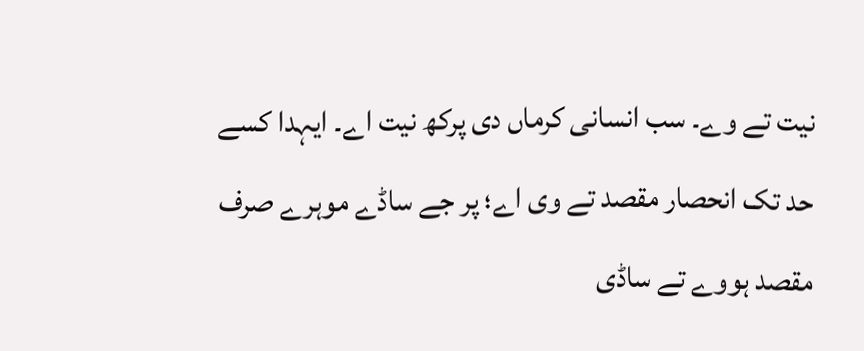نیت تے وے۔ سب انسانی کرماں دی پرکھ نیت اے۔ ایہدا کسے حد تک انحصار مقصد تے وی اے؛ پر جے ساڈے موہرے صرف مقصد ہووے تے ساڈی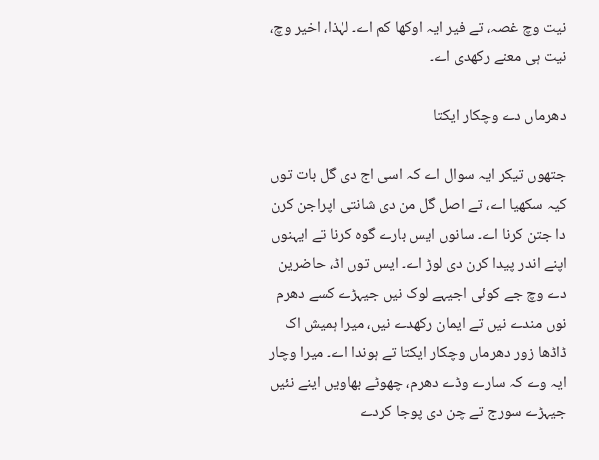نیت وچ غصہ، تے فیر ایہ اوکھا کم اے۔ لہٰذا، اخیر وچ، نیت ہی معنے رکھدی اے۔

دھرماں دے وچکار ایکتا

جتھوں تیکر ایہ سوال اے کہ اسی اج دی گل بات توں کیہ سکھیا اے، تے اصل گل من دی شانتی اپراجن کرن دا جتن کرنا اے۔ سانوں ایس بارے گوہ کرنا تے ایہنوں اپنے اندر پیدا کرن دی لوڑ اے۔ ایس توں اڈ، حاضرین دے وچ جے کوئی اجیہے لوک نیں جیہڑے کسے دھرم نوں مندے نیں تے ایمان رکھدے نیں، میرا ہمیش اک ڈاڈھا زور دھرماں وچکار ایکتا تے ہوندا اے۔ میرا وچار ایہ وے کہ سارے وڈے دھرم، چھوٹے بھاویں اینے نئیں جیہڑے سورج تے چن دی پوجا کردے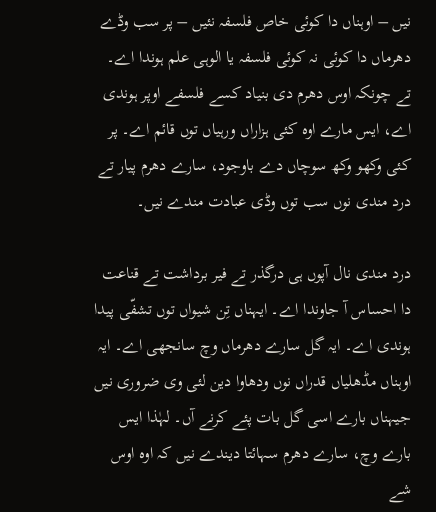نیں – اوہناں دا کوئی خاص فلسفہ نئیں – پر سب وڈے دھرماں دا کوئی نہ کوئی فلسفہ یا الوہی علم ہوندا اے۔ تے چونکہ اوس دھرم دی بنیاد کسے فلسفے اوپر ہوندی اے، ایس مارے اوہ کئی ہزاراں ورہیاں توں قائم اے۔ پر کئی وکھو وکھ سوچاں دے باوجود، سارے دھرم پیار تے درد مندی نوں سب توں وڈی عبادت مندے نیں۔

درد مندی نال آپوں ہی درگذر تے فیر برداشت تے قناعت دا احساس آ جاوندا اے۔ ایہناں تِن شیواں توں تشفّی پیدا ہوندی اے۔ ایہ گل سارے دھرماں وچ سانجھی اے۔ ایہ اوہناں مڈھلیاں قدراں نوں ودھاوا دین لئی وی ضروری نیں جیہناں بارے اسی گل بات پئے کرنے آں۔ لہٰذا ایس بارے وچ، سارے دھرم سہائتا دیندے نیں کہ اوہ اوس شے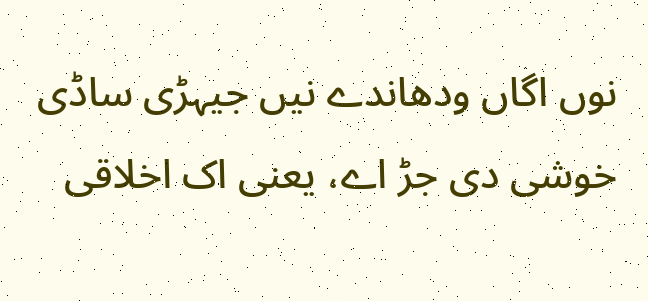نوں اگاں ودھاندے نیں جیہڑی ساڈی خوشی دی جڑ اے، یعنی اک اخلاقی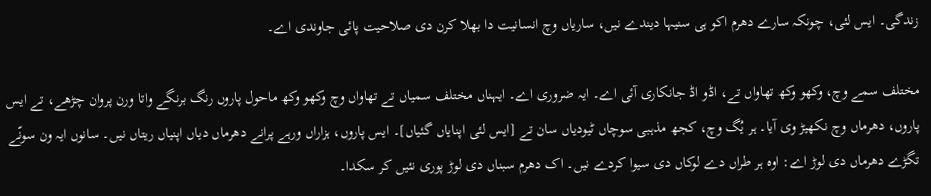زندگی۔ ایس لئی، چونکہ سارے دھرم اکو ہی سنیہا دیندے نیں، ساریاں وچ انسانیت دا بھلا کرن دی صلاحیت پائی جاوندی اے۔

مختلف سمے وچ، وکھو وکھ تھاواں تے، اڈو اڈ جانکاری آئی اے۔ ایہ ضروری اے۔ ایہناں مختلف سمیاں تے تھاواں وچ وکھو وکھ ماحول پاروں رنگ برنگے واتا ورن پروان چڑھے، تے ایس پاروں، دھرماں وچ نکھیڑ وی آیا۔ ہر یُگ وچ، کجھ مذہبی سوچاں ٹیودیاں سان تے [ایس لئی اپنایاں گئیاں]۔ ایس پاروں، ہزاراں ورہے پرانے دھرماں دیاں اپنیاں ریتاں نیں۔ سانوں ایہ ون سونّے تگڑے دھرماں دی لوڑ اے: اوہ ہر طراں دے لوکاں دی سیوا کردے نیں۔ اک دھرم سبناں دی لوڑ پوری نئیں کر سکدا۔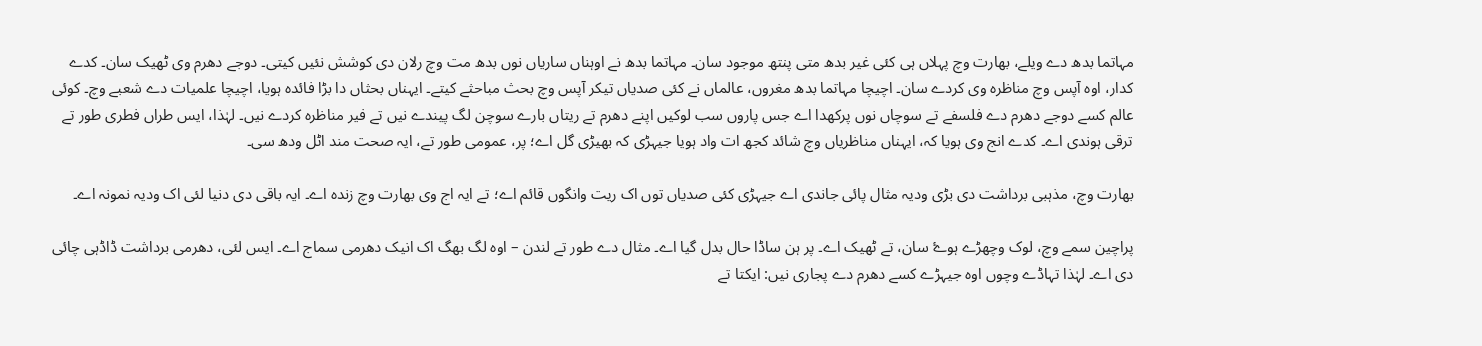مہاتما بدھ دے ویلے، بھارت وچ پہلاں ہی کئی غیر بدھ متی پنتھ موجود سان۔ مہاتما بدھ نے اوہناں ساریاں نوں بدھ مت وچ رلان دی کوشش نئیں کیتی۔ دوجے دھرم وی ٹھیک سان۔ کدے کدار، اوہ آپس وچ مناظرہ وی کردے سان۔ اچیچا مہاتما بدھ مغروں، عالماں نے کئی صدیاں تیکر آپس وچ بحث مباحثے کیتے۔ ایہناں بحثاں دا بڑا فائدہ ہویا، اچیچا علمیات دے شعبے وچ۔ کوئی عالم کسے دوجے دھرم دے فلسفے تے سوچاں نوں پرکھدا اے جس پاروں سب لوکیں اپنے دھرم تے ریتاں بارے سوچن لگ پیندے نیں تے فیر مناظرہ کردے نیں۔ لہٰذا، ایس طراں فطری طور تے ترقی ہوندی اے۔ کدے انج وی ہویا کہ، ایہناں مناظریاں وچ شائد کجھ ات واد ہویا جیہڑی کہ بھیڑی گل اے؛ پر، عمومی طور تے، ایہ صحت مند اٹل ودھ سی۔

بھارت وچ، مذہبی برداشت دی بڑی ودیہ مثال پائی جاندی اے جیہڑی کئی صدیاں توں اک ریت وانگوں قائم اے؛ تے ایہ اج وی بھارت وچ زندہ اے۔ ایہ باقی دی دنیا لئی اک ودیہ نمونہ اے۔

پراچین سمے وچ، لوک وچھڑے ہوۓ سان، تے ٹھیک اے۔ پر ہن ساڈا حال بدل گیا اے۔ مثال دے طور تے لندن – اوہ لگ بھگ اک انیک دھرمی سماج اے۔ ایس لئی، دھرمی برداشت ڈاڈہی چائی دی اے۔ لہٰذا تہاڈے وچوں اوہ جیہڑے کسے دھرم دے پجاری نیں: ایکتا تے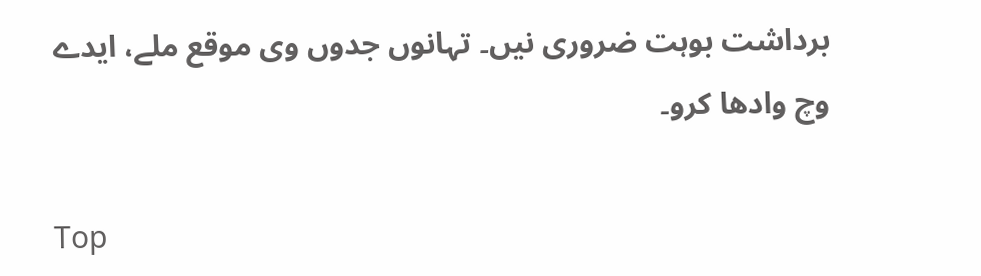برداشت بوہت ضروری نیں۔ تہانوں جدوں وی موقع ملے، ایدے وچ وادھا کرو۔

Top